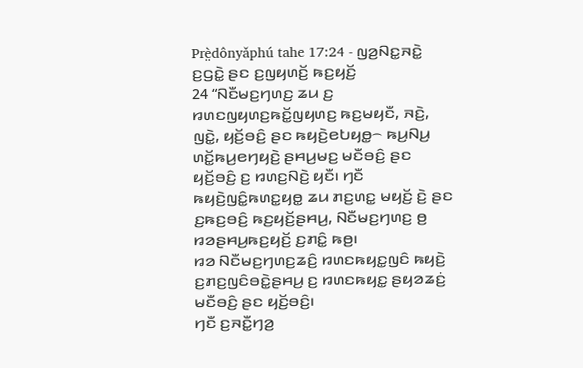Prè̤dônyǎphú tahe 17:24 - ꤜꤤ꤬ꤡꤢ꤭ꤏꤢꤧ꤭ ꤢ꤬ꤞꤢꤧ꤭ ꤔꤢ ꤢ꤬ꤜꤟꤛꤢꤩ꤬ ꤒꤢ꤬ꤟꤢꤩ꤬
24 “ꤡꤢꤪꤗꤢ꤬ꤚꤛꤢ꤬ ꤘꤣ ꤢ꤬ ꤙꤛꤢꤜꤟꤛꤢ꤬ꤒꤢꤩ꤭ꤜꤟꤛꤢ꤬ ꤒꤢ꤬ꤗꤟꤢꤪ, ꤏꤢꤧ꤬, ꤜꤢꤧ꤭, ꤟꤢꤩ꤬ꤋꤢꤨ꤬ ꤔꤢ ꤒꤟꤢꤧ꤬ꤕꤝꤟꤥ꤭꤮ ꤒꤣ꤬ꤡꤣ꤬ ꤛꤢꤩ꤭ꤒꤣ꤬ꤕꤚꤟꤢꤧ꤬ ꤔꤌꤣ꤬ꤗꤢ꤬ ꤗꤢꤪꤋꤢꤨ꤬ ꤔꤢ ꤟꤢꤩ꤬ꤋꤢꤨ꤬ ꤢ꤬ ꤙꤛꤢ꤬ꤡꤢꤧ꤬ ꤟꤢꤪ꤯ ꤚꤢꤪ ꤒꤟꤢꤧ꤬ꤜꤢꤨ꤭ꤒꤛꤢ꤭ꤟꤥ꤭ ꤘꤣ ꤊꤢ꤬ꤛꤢ꤭ ꤗꤟꤢꤩ꤬ ꤢꤧ꤬ ꤔꤢ ꤢ꤬ꤒꤢ꤬ꤋꤢꤨ꤬ ꤒꤢ꤬ꤟꤢꤩ꤬ꤔꤌꤣ꤬, ꤡꤢꤪꤗꤢ꤬ꤚꤛꤢ꤬ ꤥ꤬ ꤙꤤꤔꤌꤣ꤬ꤒꤢ꤬ꤟꤢꤩ꤬ ꤢ꤬ꤊꤢꤨ꤭ ꤒꤥ꤬꤯
ꤙꤤ ꤡꤢꤪꤗꤢ꤬ꤚꤛꤢ꤬ꤘꤢꤨ꤬ ꤙꤛꤢꤒꤟꤢ꤭ꤜꤢꤨ ꤒꤟꤢꤧ꤬ ꤢ꤬ꤊꤢ꤬ꤜꤢꤨꤋꤢꤧ꤭ꤔꤌꤣ꤬ ꤢ꤬ ꤙꤛꤢꤒꤟꤢ꤭ ꤔꤟꤤꤘꤢꤦ꤬ ꤗꤢꤪꤋꤢꤨ꤬ ꤔꤢ ꤟꤢꤩ꤬ꤋꤢꤨ꤬꤯
ꤚꤢꤪ ꤢ꤬ꤏꤢꤪ꤭ꤚꤤ꤬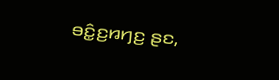ꤋꤢꤨ꤭ꤢ꤬ꤙꤚꤢ꤬ ꤔꤢ,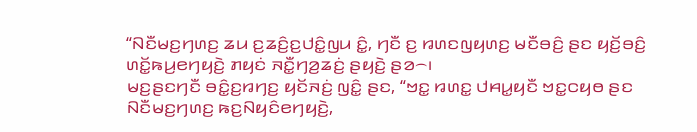“ꤡꤢꤪꤗꤢ꤬ꤚꤛꤢ꤬ ꤘꤣ ꤢ꤬ꤘꤢꤨ꤬ꤢ꤬ꤓꤢꤨ꤭ꤜꤣ ꤢꤨ꤭, ꤚꤢꤪ ꤢ꤬ ꤙꤛꤢꤜꤟꤛꤢ꤬ ꤗꤢꤪꤋꤢꤨ꤬ ꤔꤢ ꤟꤢꤩ꤬ꤋꤢꤨ꤬ ꤛꤢꤩ꤭ꤒꤣ꤬ꤕꤚꤟꤢꤧ꤬ ꤊꤟꤢꤦ ꤏꤢꤪ꤭ꤚꤤ꤬ꤘꤢꤦ꤬ ꤔꤟꤢꤧ꤬ ꤔꤤ꤮꤯
ꤗꤢ꤬ꤔꤢꤚꤢꤪ ꤋꤢꤨ꤭ꤢ꤬ꤙꤚꤢ꤬ ꤟꤢꤩꤏꤢꤦ꤬ ꤜꤢꤨ꤭ ꤔꤢ, “ꤠꤢ꤭ ꤙꤛꤢ꤭ ꤓꤌꤣ꤭ꤟꤢꤪ ꤠꤢ꤭ꤍꤟꤥ ꤔꤢ ꤡꤢꤪꤗꤢ꤬ꤚꤛꤢ꤬ ꤒꤢ꤬ꤡꤟꤢꤨꤕꤚꤟꤢꤧ꤬,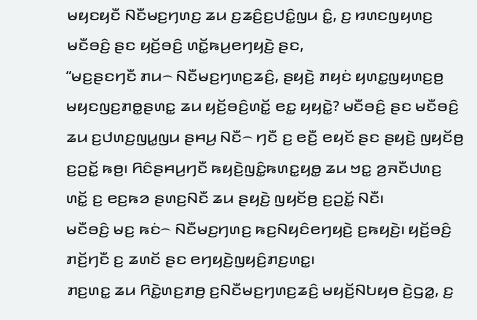ꤗꤟꤢꤟꤢꤪ ꤡꤢꤪꤗꤢ꤬ꤚꤛꤢ꤬ ꤘꤣ ꤢ꤬ꤘꤢꤨ꤬ꤢ꤬ꤓꤢꤨ꤭ꤜꤣ ꤢꤨ꤭, ꤢ꤬ ꤙꤛꤢꤜꤟꤛꤢ꤬ ꤗꤢꤪꤋꤢꤨ꤬ ꤔꤢ ꤟꤢꤩ꤬ꤋꤢꤨ꤬ ꤛꤢꤩ꤭ꤒꤣ꤬ꤕꤚꤟꤢꤧ꤬ ꤔꤢ,
“ꤗꤢ꤬ꤔꤢꤚꤢꤪ ꤊꤣ꤮ ꤡꤢꤪꤗꤢ꤬ꤚꤛꤢ꤬ꤘꤢꤨ꤬, ꤔꤟꤢꤧ꤬ ꤊꤟꤢꤦ ꤟꤛꤢ꤭ꤜꤟꤛꤢ꤬ꤥ꤬ ꤗꤟꤢꤜꤢ꤬ꤊꤥ꤭ꤔꤛꤢ꤭ ꤘꤣ ꤟꤢꤩ꤬ꤋꤢꤨ꤬ꤛꤢꤩ꤭ ꤕꤢ꤭ ꤟꤟꤢꤧ꤭? ꤗꤢꤪꤋꤢꤨ꤬ ꤔꤢ ꤗꤢꤪꤋꤢꤨ꤬ ꤘꤣ ꤢ꤬ꤓꤛꤢ꤬ꤜꤣ꤭ꤜꤣ ꤔꤌꤣ꤬ ꤡꤢꤪ꤮ ꤚꤢꤪ ꤢ꤬ ꤕꤢꤪ꤬ ꤕꤟꤢꤩ ꤔꤢ ꤔꤟꤢꤧ꤬ ꤜꤟꤢꤩꤥ꤬ ꤢ꤬ꤑꤢꤩ꤭ ꤒꤥ꤬꤯ ꤖꤢꤨꤔꤌꤣ꤬ꤚꤢꤪ ꤒꤟꤢꤧ꤬ꤜꤢꤨ꤭ꤒꤛꤢ꤭ꤟꤥ꤭ ꤘꤣ ꤠꤢ꤭ ꤤ꤬ꤏꤢꤪꤓꤛꤢ꤬ ꤛꤢꤩ꤭ ꤢ꤬ ꤕꤢ꤬ꤒꤤ ꤔꤛꤢ꤬ꤡꤢꤪ ꤘꤣ ꤔꤟꤢꤧ꤬ ꤜꤟꤢꤩꤥ꤬ ꤢ꤬ꤑꤢꤩ꤭ ꤡꤢꤪ꤯
ꤗꤢꤪꤋꤢꤨ꤬ ꤗꤢ꤬ ꤒꤢꤦ꤮ ꤡꤢꤪꤗꤢ꤬ꤚꤛꤢ꤬ ꤒꤢ꤬ꤡꤟꤢꤨꤕꤚꤟꤢꤧ꤬ ꤢ꤬ꤒꤟꤢꤧ꤬꤯ ꤟꤢꤩ꤬ꤋꤢꤨ꤬ ꤊꤢꤩ꤬ꤚꤢꤪ ꤢ꤬ ꤘꤛꤢꤩ ꤔꤢ ꤕꤚꤟꤢꤧ꤬ꤜꤟꤢꤨ꤬ꤊꤢ꤬ꤛꤢ꤭꤯
ꤊꤢ꤬ꤛꤢ꤭ ꤘꤣ ꤖꤢꤧ꤭ꤛꤢ꤬ꤊꤥ꤬ ꤢ꤬ꤡꤢꤪꤗꤢ꤬ꤚꤛꤢ꤬ꤘꤢꤨ꤬ ꤗꤟꤢꤩ꤬ꤡꤝꤟꤥ ꤢꤧ꤬ꤞꤤ꤭, ꤢ꤬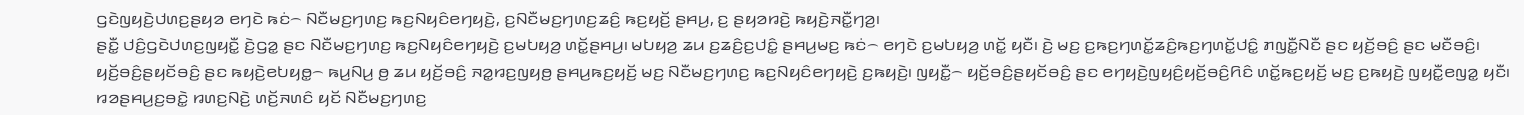ꤞꤢꤧꤜꤟꤢꤧ꤬ꤓꤛꤢ꤬ꤔꤟꤤ ꤕꤚꤢꤧ ꤒꤢꤦ꤮ ꤡꤢꤪꤗꤢ꤬ꤚꤛꤢ꤬ ꤒꤢ꤬ꤡꤟꤢꤨꤕꤚꤟꤢꤧ꤬, ꤢ꤬ꤡꤢꤪꤗꤢ꤬ꤚꤛꤢ꤬ꤘꤢꤨ꤬ ꤒꤢ꤬ꤟꤢꤩ꤬ ꤔꤌꤣ꤬, ꤢ꤬ ꤔꤟꤤꤙꤢꤧ꤬ ꤒꤟꤢꤧ꤬ꤏꤢꤪ꤭ꤚꤤ꤬꤯
ꤔꤢꤪ꤭ ꤓꤢꤨ꤬ꤞꤢꤧꤓꤛꤢ꤬ꤜꤟꤢꤪ꤭ ꤢꤧ꤬ꤞꤤ꤭ ꤔꤢ ꤡꤢꤪꤗꤢ꤬ꤚꤛꤢ꤬ ꤒꤢ꤬ꤡꤟꤢꤨꤕꤚꤟꤢꤧ꤬ ꤢ꤬ꤗꤝꤟꤤ꤬ ꤛꤢꤩ꤭ꤔꤌꤣ꤬꤯ ꤗꤝꤟꤤ꤬ ꤘꤣ ꤢ꤬ꤘꤢꤨ꤬ꤢ꤬ꤓꤢꤨ꤭ ꤔꤌꤣ꤬ꤗꤢ꤬ ꤒꤢꤦ꤮ ꤕꤚꤢꤧ ꤢ꤬ꤗꤝꤟꤤ꤬ ꤛꤢꤩ꤭ ꤟꤢꤪ꤯ ꤢꤧ꤬ ꤗꤢ꤬ ꤢ꤬ꤒꤢ꤬ꤚꤛꤢꤩ꤭ꤘꤢꤨ꤬ꤒꤢ꤬ꤚꤛꤢꤩ꤭ꤓꤢꤨ꤭ ꤊꤜꤢꤪ꤭ꤡꤢꤪ ꤔꤢ ꤟꤢꤩ꤬ꤋꤢꤨ꤬ ꤔꤢ ꤗꤢꤪꤋꤢꤨ꤬꤯
ꤟꤢꤩ꤬ꤋꤢꤨ꤬ꤔꤟꤢꤩꤋꤢꤨ꤬ ꤔꤢ ꤒꤟꤢꤧ꤬ꤕꤝꤟꤥ꤭꤮ ꤒꤣ꤬ꤡꤣ꤬ ꤥ꤬ ꤘꤣ ꤟꤢꤩ꤬ꤋꤢꤨ꤬ ꤏꤤ꤭ꤙꤢ꤬ꤜꤟꤥ꤬ ꤔꤌꤣ꤬ꤒꤢ꤬ꤟꤢꤩ꤬ ꤗꤢ꤬ ꤡꤢꤪꤗꤢ꤬ꤚꤛꤢ꤬ ꤒꤢ꤬ꤡꤟꤢꤨꤕꤚꤟꤢꤧ꤬ ꤢ꤬ꤒꤟꤢꤧ꤬꤯ ꤜꤟꤢꤪ꤭꤮ ꤟꤢꤩ꤬ꤋꤢꤨ꤬ꤔꤟꤢꤩꤋꤢꤨ꤬ ꤔꤢ ꤕꤚꤟꤢꤧ꤬ꤜꤟꤢꤨ꤬ꤟꤢꤩ꤬ꤋꤢꤨ꤬ꤖꤢꤨ ꤛꤢꤩ꤭ꤒꤢ꤬ꤟꤢꤩ꤬ ꤗꤢ꤬ ꤢ꤬ꤒꤟꤢꤧ꤬ ꤜꤟꤢꤪ꤭ꤕꤜꤤ꤭ ꤟꤢꤪ꤯
ꤙꤤꤔꤌꤣ꤬ꤢ꤬ꤋꤢꤧ꤭ ꤙꤛꤢ꤬ꤡꤢꤧ꤬ ꤛꤢꤩ꤬ꤏꤛꤢꤨ ꤟꤢꤩ ꤡꤢꤪꤗꤢ꤬ꤚꤛꤢ꤬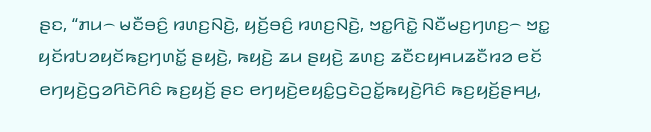ꤔꤢ, “ꤊꤣ꤮ ꤗꤢꤪꤋꤢꤨ꤬ ꤙꤛꤢ꤬ꤡꤢꤧ꤬, ꤟꤢꤩ꤬ꤋꤢꤨ꤬ ꤙꤛꤢ꤬ꤡꤢꤧ꤬, ꤠꤢ꤭ꤖꤢꤧ꤭ ꤡꤢꤪꤗꤢ꤬ꤚꤛꤢ꤬꤮ ꤠꤢ꤭ ꤟꤢꤩꤙꤝꤤꤟꤢꤩꤒꤢ꤬ꤚꤛꤢꤩ꤭ ꤔꤟꤢꤧ꤬, ꤒꤟꤢꤧ꤬ ꤘꤣ ꤔꤟꤢꤧ꤬ ꤘꤛꤢ꤬ ꤘꤢꤪꤢꤟꤌꤣꤘꤢꤪꤙꤤ ꤕꤢꤩ ꤕꤚꤟꤢꤧ꤬ꤞꤤꤖꤢꤧꤖꤢꤨ ꤒꤢ꤬ꤟꤢꤩ꤬ ꤔꤢ ꤕꤚꤟꤢꤧ꤬ꤕꤟꤢꤨ꤭ꤞꤢꤧꤑꤢꤩ꤭ꤒꤟꤢꤧ꤬ꤖꤢꤨ ꤒꤢ꤬ꤟꤢꤩ꤬ꤔꤌꤣ꤬,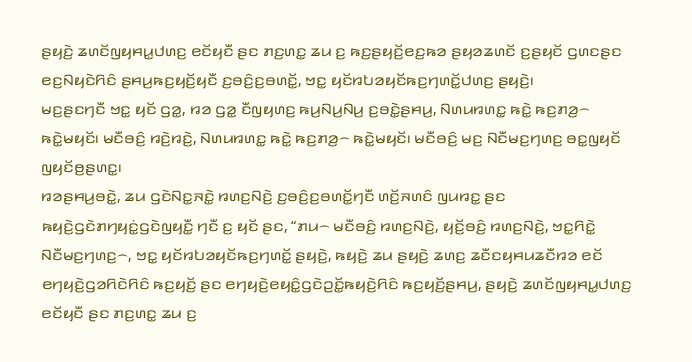ꤔꤟꤢꤧ꤬ ꤘꤛꤢꤩꤜꤟꤌꤣ꤭ꤓꤛꤢ꤬ ꤕꤢꤩꤟꤢꤪ ꤔꤢ ꤊꤢ꤬ꤛꤢ꤭ ꤘꤣ ꤢ꤬ ꤒꤢ꤬ꤔꤟꤢꤩ꤬ꤕꤢ꤬ꤒꤤ ꤔꤟꤤꤘꤛꤢꤩ ꤢ꤬ꤔꤟꤢꤩ ꤞꤛꤢꤔꤢ ꤕꤢ꤬ꤡꤟꤢꤧꤖꤢꤨ ꤔꤌꤣ꤬ꤒꤢ꤬ꤟꤢꤩ꤬ꤟꤢꤪ ꤢ꤬ꤋꤢꤨ꤬ꤢ꤬ꤋꤛꤢꤩ꤭, ꤠꤢ꤭ ꤟꤢꤩꤙꤝꤤꤟꤢꤩꤒꤢ꤬ꤚꤛꤢꤩ꤭ꤓꤛꤢ꤬ ꤔꤟꤢꤧ꤬꤯
ꤗꤢ꤬ꤔꤢꤚꤢꤪ ꤠꤢ꤭ ꤟꤢꤩ ꤞꤤ꤭, ꤙꤤ ꤞꤤ꤭ ꤢꤪꤜꤟꤛꤢ꤬ ꤒꤣ꤬ꤡꤣ꤬ꤡꤣ꤬ ꤢ꤬ꤋꤢꤧ꤭ꤔꤌꤣ꤬, ꤡꤛꤣꤙꤛꤢ꤭ ꤒꤢꤧ꤭ ꤒꤢ꤬ꤊꤤ꤬꤮ ꤒꤢꤧ꤭ꤗꤟꤢꤩ꤯ ꤗꤢꤪꤋꤢꤨ꤬ ꤙꤢꤧ꤬ꤙꤢꤧ꤬, ꤡꤛꤣꤙꤛꤢ꤭ ꤒꤢꤧ꤭ ꤒꤢ꤬ꤊꤤ꤬꤮ ꤒꤢꤧ꤭ꤗꤟꤢꤩ꤯ ꤗꤢꤪꤋꤢꤨ꤬ ꤗꤢ꤬ ꤡꤢꤪꤗꤢ꤬ꤚꤛꤢ꤬ ꤋꤢ꤭ꤜꤟꤢꤩ ꤜꤟꤢꤩꤥ꤬ꤔꤛꤢ꤭꤯
ꤙꤤꤔꤌꤣ꤬ꤋꤢꤧ꤭, ꤘꤣ ꤞꤢꤧꤡꤢ꤭ꤏꤢꤧ꤭ ꤙꤛꤢ꤬ꤡꤢꤧ꤬ ꤢ꤬ꤋꤢꤨ꤬ꤢ꤬ꤋꤛꤢꤩ꤭ꤚꤢꤪ ꤛꤢꤩ꤬ꤏꤛꤢꤨ ꤜꤣꤙꤢ꤭ ꤔꤢ ꤒꤟꤢꤧ꤬ꤞꤢꤧꤊꤚꤟꤢꤦ꤭ꤞꤢꤧꤜꤟꤢꤪ꤭ ꤚꤢꤪ ꤢ꤬ ꤟꤢꤩ ꤔꤢ, “ꤊꤣ꤮ ꤗꤢꤪꤋꤢꤨ꤬ ꤙꤛꤢ꤬ꤡꤢꤧ꤬, ꤟꤢꤩ꤬ꤋꤢꤨ꤬ ꤙꤛꤢ꤬ꤡꤢꤧ꤬, ꤠꤢ꤭ꤖꤢꤧ꤭ ꤡꤢꤪꤗꤢ꤬ꤚꤛꤢ꤬꤮, ꤠꤢ꤭ ꤟꤢꤩꤙꤝꤤꤟꤢꤩꤒꤢ꤬ꤚꤛꤢꤩ꤭ ꤔꤟꤢꤧ꤬, ꤒꤟꤢꤧ꤬ ꤘꤣ ꤔꤟꤢꤧ꤬ ꤘꤛꤢ꤬ ꤘꤢꤪꤢꤟꤌꤣꤘꤢꤪꤙꤤ ꤕꤢꤩ ꤕꤚꤟꤢꤧ꤬ꤞꤤꤖꤢꤧꤖꤢꤨ ꤒꤢ꤬ꤟꤢꤩ꤬ ꤔꤢ ꤕꤚꤟꤢꤧ꤬ꤕꤟꤢꤨ꤭ꤞꤢꤧꤑꤢꤩ꤭ꤒꤟꤢꤧ꤬ꤖꤢꤨ ꤒꤢ꤬ꤟꤢꤩ꤬ꤔꤌꤣ꤬, ꤔꤟꤢꤧ꤬ ꤘꤛꤢꤩꤜꤟꤌꤣ꤭ꤓꤛꤢ꤬ ꤕꤢꤩꤟꤢꤪ ꤔꤢ ꤊꤢ꤬ꤛꤢ꤭ ꤘꤣ ꤢ꤬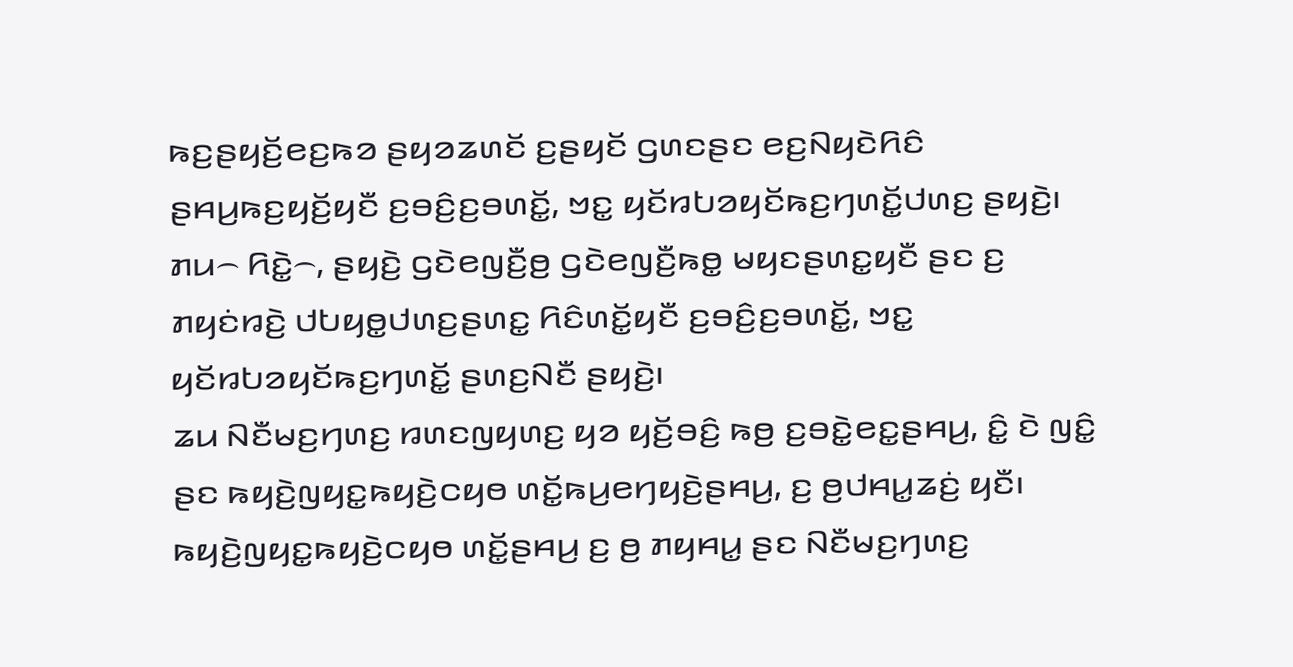ꤒꤢ꤬ꤔꤟꤢꤩ꤬ꤕꤢ꤬ꤒꤤ ꤔꤟꤤꤘꤛꤢꤩ ꤢ꤬ꤔꤟꤢꤩ ꤞꤛꤢꤔꤢ ꤕꤢ꤬ꤡꤟꤢꤧꤖꤢꤨ ꤔꤌꤣ꤬ꤒꤢ꤬ꤟꤢꤩ꤬ꤟꤢꤪ ꤢ꤬ꤋꤢꤨ꤬ꤢ꤬ꤋꤛꤢꤩ꤭, ꤠꤢ꤭ ꤟꤢꤩꤙꤝꤤꤟꤢꤩꤒꤢ꤬ꤚꤛꤢꤩ꤭ꤓꤛꤢ꤬ ꤔꤟꤢꤧ꤬꤯ ꤊꤣ꤮ ꤖꤢꤧ꤭꤮, ꤔꤟꤢꤧ꤬ ꤞꤢꤧꤕꤜꤢꤪ꤬ꤥ꤬ ꤞꤢꤧꤕꤜꤢꤪ꤬ꤒꤥ꤭ ꤗꤟꤢꤔꤛꤢ꤭ꤟꤢꤪ ꤔꤢ ꤢ꤬ ꤊꤟꤢꤦꤙꤢꤧ꤬ ꤓꤝꤟꤥ꤭ꤓꤛꤢ꤬ꤔꤛꤢ꤭ ꤖꤢꤨꤛꤢꤩ꤭ꤟꤢꤪ ꤢ꤬ꤋꤢꤨ꤬ꤢ꤬ꤋꤛꤢꤩ꤭, ꤠꤢ꤭ ꤟꤢꤩꤙꤝꤤꤟꤢꤩꤒꤢ꤬ꤚꤛꤢꤩ꤭ ꤔꤛꤢ꤬ꤡꤢꤪ ꤔꤟꤢꤧ꤬꤯
ꤘꤣ ꤡꤢꤪꤗꤢ꤬ꤚꤛꤢ꤬ ꤙꤛꤢꤜꤟꤛꤢ꤬ ꤟꤤ ꤟꤢꤩ꤬ꤋꤢꤨ꤬ ꤒꤥ꤬ ꤢ꤬ꤋꤢꤧ꤭ꤕꤢ꤭ꤔꤌꤣ꤬, ꤢꤨ꤭ ꤢꤧ ꤜꤢꤨ꤭ ꤔꤢ ꤒꤟꤢꤧ꤬ꤜꤟꤢ꤭ꤒꤟꤢꤧ꤬ꤍꤟꤥ ꤛꤢꤩ꤭ꤒꤣ꤬ꤕꤚꤟꤢꤧ꤬ꤔꤌꤣ꤬, ꤢ꤬ ꤥ꤬ꤓꤌꤣ꤭ꤘꤢꤦ꤬ ꤟꤢꤪ꤯ ꤒꤟꤢꤧ꤬ꤜꤟꤢ꤭ꤒꤟꤢꤧ꤬ꤍꤟꤥ ꤛꤢꤩ꤭ꤔꤌꤣ꤬ ꤢ꤬ ꤥ꤬ ꤊꤟꤌꤣ꤭ ꤔꤢ ꤡꤢꤪꤗꤢ꤬ꤚꤛꤢ꤬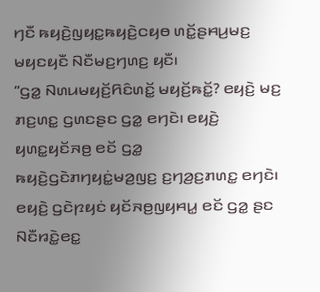ꤚꤢꤪ ꤒꤟꤢꤧ꤬ꤜꤟꤢ꤭ꤒꤟꤢꤧ꤬ꤍꤟꤥ ꤛꤢꤩ꤭ꤔꤌꤣ꤬ꤗꤢ꤬ ꤗꤟꤢꤟꤢꤪ ꤡꤢꤪꤗꤢ꤬ꤚꤛꤢ꤬ ꤟꤢꤪ꤯
“ꤞꤤ꤭ ꤡꤛꤣꤗꤟꤢꤩ꤬ꤖꤢꤨꤛꤢꤩ꤭ ꤗꤟꤢꤩ꤬ꤒꤢꤩ꤭? ꤕꤟꤢꤧ꤬ ꤗꤢ꤬ ꤊꤢ꤬ꤛꤢ꤭ ꤞꤛꤢꤔꤢ ꤞꤤ꤭ ꤕꤚꤢꤧ꤯ ꤕꤟꤢꤧ꤬ ꤟꤛꤢ꤭ꤟꤢꤩꤏꤥ꤬ ꤕꤢꤩ ꤞꤤ꤭ ꤒꤟꤢꤧ꤬ꤞꤢꤧꤊꤚꤟꤢꤦ꤭ꤗꤤ꤬ꤜꤢ꤬ ꤢ꤬ꤚꤤ꤬ꤢ꤬ꤊꤛꤢ꤭ ꤕꤚꤢꤧ꤯ ꤕꤟꤢꤧ꤬ ꤞꤢꤧꤐꤟꤢꤦ ꤟꤢꤩꤏꤥ꤬ꤜꤟꤌꤣ꤭ ꤕꤢꤩ ꤞꤤ꤭ ꤔꤢ ꤡꤢꤪꤙꤢꤧ꤭ꤕꤢ꤭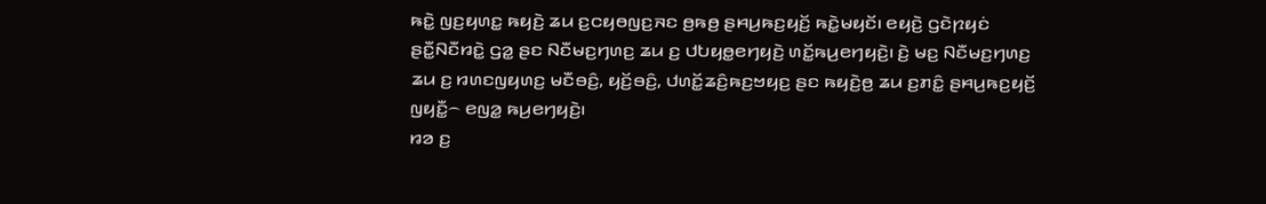ꤒꤢꤧ꤭ ꤜꤢ꤬ꤟꤛꤢ꤭ ꤒꤟꤢꤧ꤬ ꤘꤣ ꤢ꤬ꤍꤟꤥꤜꤢ꤬ꤏꤢ ꤥ꤬ꤒꤥ꤬ ꤔꤌꤣ꤬ꤒꤢ꤬ꤟꤢꤩ꤬ ꤒꤢꤧ꤭ꤗꤟꤢꤩ꤯ ꤕꤟꤢꤧ꤬ ꤞꤢꤧꤐꤟꤢꤦ ꤔꤢꤪ꤭ꤡꤢꤪꤙꤢꤧ꤭ ꤞꤤ꤭ ꤔꤢ ꤡꤢꤪꤗꤢ꤬ꤚꤛꤢ꤬ ꤘꤣ ꤢ꤬ ꤓꤝꤟꤥ꤭ꤕꤚꤟꤢꤧ꤬ ꤛꤢꤩ꤭ꤒꤣ꤬ꤕꤚꤟꤢꤧ꤬꤯ ꤢꤧ꤬ ꤗꤢ꤬ ꤡꤢꤪꤗꤢ꤬ꤚꤛꤢ꤬ ꤘꤣ ꤢ꤬ ꤙꤛꤢꤜꤟꤛꤢ꤬ ꤗꤢꤪꤋꤢꤨ꤬, ꤟꤢꤩ꤬ꤋꤢꤨ꤬, ꤓꤛꤢꤩ꤭ꤘꤢꤨ꤬ꤒꤢ꤬ꤠꤟꤢ꤬ ꤔꤢ ꤒꤟꤢꤧ꤬ꤥ꤬ ꤘꤣ ꤢ꤬ꤊꤢꤨ꤭ ꤔꤌꤣ꤬ꤒꤢ꤬ꤟꤢꤩ꤬ ꤜꤟꤢꤪ꤭꤮ ꤕꤜꤤ꤭ ꤒꤣ꤬ꤕꤚꤟꤢꤧ꤬꤯
ꤙꤤ ꤢ꤬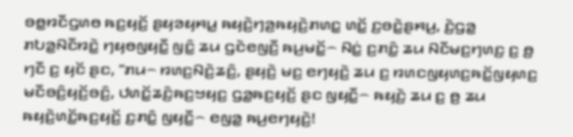ꤋꤥ꤭ꤙꤢꤪꤞꤛꤥ ꤒꤢ꤬ꤟꤢꤩ꤬ ꤔꤟꤤꤟꤌꤣ꤭ ꤒꤟꤢꤧ꤬ꤚꤤ꤬ꤒꤟꤢꤧ꤬ꤊꤛꤢ꤭ ꤛꤢꤩ꤭ ꤢ꤬ꤋꤢꤧ꤭ꤔꤌꤣ꤬, ꤢꤧ꤬ꤞꤤ꤭ ꤊꤝꤤ꤭ꤡꤢꤪꤙꤢꤧ꤭ ꤚꤟꤥꤜꤟꤢꤪ꤭ ꤜꤢꤨ꤭ ꤘꤣ ꤞꤢꤧꤕꤜꤢꤪ꤬ ꤒꤣ꤬ꤗꤢꤩ꤭꤮ ꤡꤢꤦ꤭ ꤢ꤬ꤊꤢꤨ꤭ ꤘꤣ ꤡꤢꤪꤗꤢ꤬ꤚꤛꤢ꤬ ꤢ꤬ ꤥ꤬ ꤚꤢꤪ ꤢ꤬ ꤟꤢꤩ ꤔꤢ, “ꤊꤣ꤮ ꤙꤛꤢ꤬ꤡꤢꤧ꤬ꤘꤢꤨ꤬, ꤔꤟꤢꤧ꤬ ꤗꤢ꤬ ꤕꤚꤟꤢꤧ꤬ ꤘꤣ ꤢ꤬ ꤙꤛꤢꤜꤟꤛꤢ꤬ꤒꤢꤩ꤭ꤜꤟꤛꤢ꤬ ꤗꤢꤪꤋꤢꤨ꤬ꤟꤢꤩ꤬ꤋꤢꤨ꤬, ꤓꤛꤢꤩ꤭ꤘꤢꤨ꤬ꤒꤢ꤬ꤠꤟꤢ꤬ ꤞꤤ꤭ꤒꤢ꤬ꤟꤢꤩ꤬ ꤔꤢ ꤜꤟꤢꤪ꤭꤮ ꤒꤟꤢꤧ꤬ ꤘꤣ ꤢ꤬ ꤥ꤬ ꤘꤣ ꤒꤟꤢꤧ꤬ꤛꤢꤩ꤭ꤒꤢ꤬ꤟꤢꤩ꤬ ꤢ꤬ꤊꤢꤨ꤭ ꤜꤟꤢꤪ꤭꤮ ꤕꤜꤤ꤭ ꤒꤣ꤬ꤕꤚꤟꤢꤧ꤬!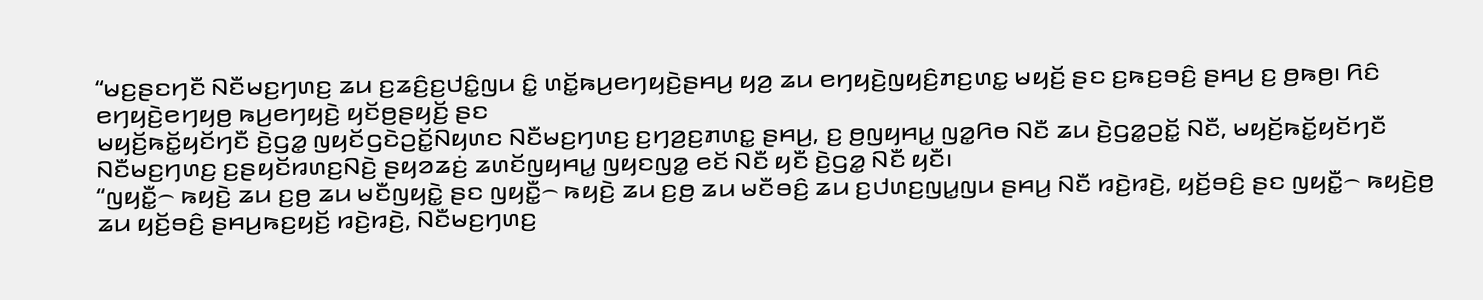“ꤗꤢ꤬ꤔꤢꤚꤢꤪ ꤡꤢꤪꤗꤢ꤬ꤚꤛꤢ꤬ ꤘꤣ ꤢ꤬ꤘꤢꤨ꤬ꤢ꤬ꤓꤢꤨ꤭ꤜꤣ ꤢꤨ꤭ ꤛꤢꤩ꤭ꤒꤣ꤬ꤕꤚꤟꤢꤧ꤬ꤔꤌꤣ꤬ ꤟꤤ꤬ ꤘꤣ ꤕꤚꤟꤢꤧ꤬ꤜꤟꤢꤨ꤬ꤊꤢ꤬ꤛꤢ꤭ ꤗꤟꤢꤩ꤬ ꤔꤢ ꤢ꤬ꤒꤢ꤬ꤋꤢꤨ꤬ ꤔꤌꤣ꤬ ꤢ꤬ ꤥ꤬ꤒꤥ꤬꤯ ꤖꤢꤨ ꤕꤚꤟꤢꤧ꤬ꤕꤚꤟꤥ꤬ ꤒꤣ꤬ꤕꤚꤟꤢꤧ꤬ ꤟꤢꤩꤥ꤬ꤔꤟꤢꤩ꤬ ꤔꤢ
ꤗꤟꤢꤩ꤬ꤒꤢꤩ꤭ꤟꤢꤩꤚꤢꤪ ꤢꤧ꤬ꤞꤤ꤭ ꤜꤟꤢꤩꤞꤢꤧꤑꤢꤩ꤭ꤡꤟꤛꤢ ꤡꤢꤪꤗꤢ꤬ꤚꤛꤢ꤬ ꤢ꤬ꤚꤤ꤬ꤢ꤬ꤊꤛꤢ꤭ ꤔꤌꤣ꤬, ꤢ꤬ ꤥ꤬ꤜꤟꤌꤣ꤭ ꤜꤤ꤭ꤖꤥ ꤡꤢꤪ ꤘꤣ ꤢꤧ꤬ꤞꤤ꤭ꤑꤢꤩ꤭ ꤡꤢꤪ, ꤗꤟꤢꤩ꤬ꤒꤢꤩ꤭ꤟꤢꤩꤚꤢꤪ ꤡꤢꤪꤗꤢ꤬ꤚꤛꤢ꤬ ꤢ꤬ꤔꤟꤢꤩꤙꤛꤢ꤬ꤡꤢꤧ꤬ ꤔꤟꤤꤘꤢꤦ꤬ ꤘꤛꤢꤩꤜꤟꤌꤣ꤭ ꤜꤟꤢꤜꤤ꤭ ꤕꤢꤩ ꤡꤢꤪ ꤟꤢꤪ ꤢꤧ꤬ꤞꤤ꤭ ꤡꤢꤪ ꤟꤢꤪ꤯
“ꤜꤟꤢꤪ꤭꤮ ꤒꤟꤢꤧ꤬ ꤘꤣ ꤢ꤬ꤥ꤬ ꤘꤣ ꤗꤢꤪꤜꤟꤢꤧ꤭ ꤔꤢ ꤜꤟꤢꤪ꤭꤮ ꤒꤟꤢꤧ꤬ ꤘꤣ ꤢ꤬ꤥ꤬ ꤘꤣ ꤗꤢꤪꤋꤢꤨ꤬ ꤘꤣ ꤢ꤬ꤓꤛꤢ꤬ꤜꤣ꤭ꤜꤣ ꤔꤌꤣ꤬ ꤡꤢꤪ ꤙꤢꤧ꤬ꤙꤢꤧ꤬, ꤟꤢꤩ꤬ꤋꤢꤨ꤬ ꤔꤢ ꤜꤟꤢꤪ꤭꤮ ꤒꤟꤢꤧ꤬ꤥ꤬ ꤘꤣ ꤟꤢꤩ꤬ꤋꤢꤨ꤬ ꤔꤌꤣ꤬ꤒꤢ꤬ꤟꤢꤩ꤬ ꤙꤢꤧ꤬ꤙꤢꤧ꤬, ꤡꤢꤪꤗꤢ꤬ꤚꤛꤢ꤬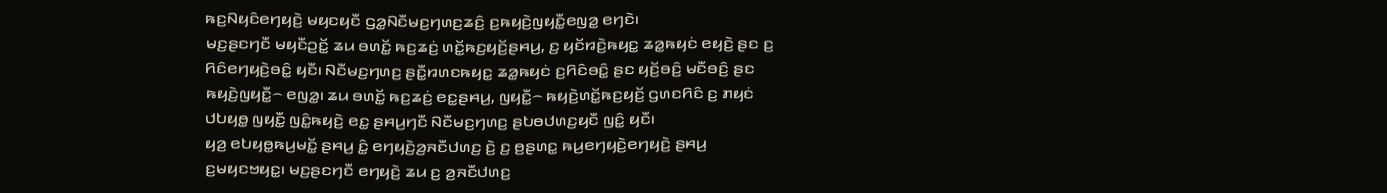ꤒꤢ꤬ꤡꤟꤢꤨꤕꤚꤟꤢꤧ꤬ ꤗꤟꤢꤟꤢꤪ ꤞꤤ꤭ꤡꤢꤪꤗꤢ꤬ꤚꤛꤢ꤬ꤘꤢꤨ꤬ ꤢ꤬ꤒꤟꤢꤧ꤬ꤜꤟꤢꤪ꤭ꤕꤜꤤ꤭ ꤕꤚꤢꤧ꤯
ꤗꤢ꤬ꤔꤢꤚꤢꤪ ꤗꤟꤢꤪꤑꤢꤩ꤭ ꤘꤣ ꤋꤛꤢꤩ꤭ ꤒꤢ꤬ꤘꤢꤦ꤬ ꤛꤢꤩ꤭ꤒꤢ꤬ꤟꤢꤩ꤬ꤔꤌꤣ꤬, ꤢ꤬ ꤟꤢꤩꤙꤢꤧ꤬ꤒꤟꤢ꤭ ꤘꤤ꤭ꤒꤟꤢꤦ ꤕꤟꤢꤧ꤬ ꤔꤢ ꤢ꤬ ꤖꤢꤨꤕꤚꤟꤢꤧ꤬ꤋꤢꤨ꤭ ꤟꤢꤪ꤯ ꤡꤢꤪꤗꤢ꤬ꤚꤛꤢ꤬ ꤔꤢꤪ꤭ꤙꤛꤢꤒꤟꤢ꤭ ꤘꤤ꤭ꤒꤟꤢꤦ ꤢ꤬ꤖꤢꤨꤋꤢꤨ꤭ ꤔꤢ ꤟꤢꤩ꤬ꤋꤢꤨ꤬ ꤗꤢꤪꤋꤢꤨ꤬ ꤔꤢ ꤒꤟꤢꤧ꤬ꤜꤟꤢꤪ꤭꤮ ꤕꤜꤤ꤭꤯ ꤘꤣ ꤋꤛꤢꤩ꤭ ꤒꤢ꤬ꤘꤢꤦ꤬ ꤕꤢ꤭ꤔꤌꤣ꤬, ꤜꤟꤢꤪ꤭꤮ ꤒꤟꤢꤧ꤬ꤛꤢꤩ꤭ꤒꤢ꤬ꤟꤢꤩ꤬ ꤞꤛꤢꤖꤢꤨ ꤢ꤬ ꤊꤟꤢꤦ ꤓꤝꤟꤥ꤭ ꤜꤟꤢꤪ꤭ ꤜꤢꤨ꤭ꤒꤟꤢꤧ꤬ ꤕꤢ꤭ ꤔꤌꤣ꤬ꤚꤢꤪ ꤡꤢꤪꤗꤢ꤬ꤚꤛꤢ꤬ ꤔꤝꤥꤓꤛꤢ꤬ꤟꤢꤪ ꤜꤢꤨ꤭ ꤟꤢꤪ꤯
ꤟꤤ꤬ ꤕꤝꤟꤥ꤭ꤒꤣ꤬ꤗꤢꤩ꤭ ꤔꤌꤣ꤬ ꤢꤨ꤭ ꤕꤚꤟꤢꤧ꤬ꤤ꤬ꤏꤢꤪꤓꤛꤢ꤬ ꤢꤧ꤬ ꤢ꤬ ꤥ꤬ꤔꤛꤢ꤭ ꤒꤣ꤬ꤕꤚꤟꤢꤧ꤬ꤕꤚꤟꤢꤧ꤬ ꤔꤌꤣ꤬ ꤢ꤬ꤗꤟꤢꤠꤟꤢ꤭꤯ ꤗꤢ꤬ꤔꤢꤚꤢꤪ ꤕꤚꤟꤢꤧ꤬ ꤘꤣ ꤢ꤬ ꤤ꤬ꤏꤢꤪꤓꤛꤢ꤬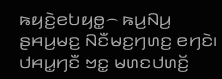ꤒꤟꤢꤧ꤬ꤕꤝꤟꤥ꤭꤮ ꤒꤣ꤬ꤡꤣ꤬ ꤔꤌꤣ꤬ꤗꤢ꤬ ꤡꤢꤪꤗꤢ꤬ꤚꤛꤢ꤬ ꤕꤚꤢꤧ꤯
ꤓꤌꤣ꤭ꤚꤢꤪ ꤠꤢ꤭ ꤗꤛꤢꤓꤛꤢꤩ꤬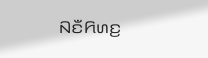ꤡꤢꤪꤖꤛꤢ꤬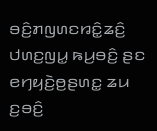ꤋꤢꤨ꤬ꤊꤜꤛꤢꤙꤢꤨ꤭ꤘꤢꤨ꤬ ꤓꤛꤢ꤬ꤜꤣ꤭ ꤒꤣ꤬ꤋꤢꤨ꤬ ꤔꤢ ꤕꤚꤟꤢꤧ꤬ꤥ꤬ꤔꤛꤢ꤭ ꤘꤣ ꤢ꤬ꤋꤢꤨ꤬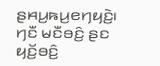ꤔꤌꤣ꤬ꤒꤣ꤬ꤕꤚꤟꤢꤧ꤬꤯ ꤚꤢꤪ ꤗꤢꤪꤋꤢꤨ꤬ ꤔꤢ ꤟꤢꤩ꤬ꤋꤢꤨ꤬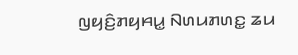ꤜꤟꤢꤨ꤬ꤊꤟꤌꤣ꤭ ꤡꤛꤣꤊꤛꤢ꤭ ꤘꤣ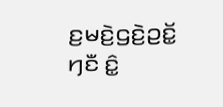ꤢ꤬ꤗꤢꤧ꤬ꤞꤢꤧ꤬ꤑꤢꤩ꤭ ꤚꤢꤪ ꤢꤨ꤭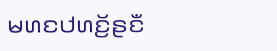ꤗꤛꤢꤓꤛꤢꤩ꤬ꤔꤢꤪ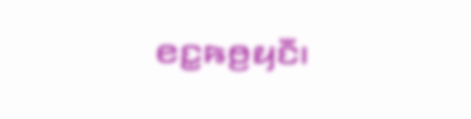ꤕꤢ꤭ꤒꤥ꤬ꤟꤢꤪ꤯